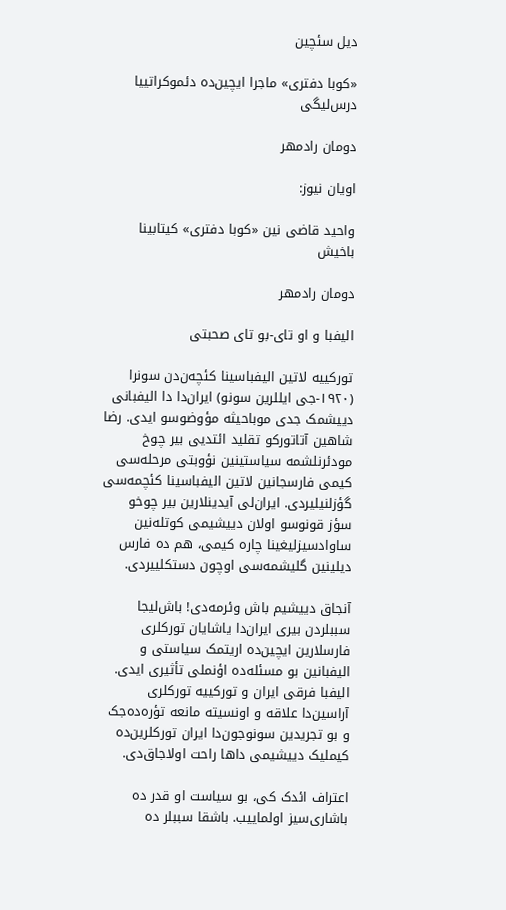دیل سئچین

«کوبا دفتری» ماجرا ایچین‌ده دئموکراتییا درس‌لیگی

دومان رادمهر

اویان نیوز:

واحید قاضی نین «کوبا دفتری» کیتابینا باخیش

دومان رادمهر

الیفبا و او تای-بو تای صحبتی

تورکییه لاتین الیفباسینا کئچه‌ن‌دن سونرا (۱۹۲۰-جی ایللرین سونو) ایران‌دا دا الیفبانی دییشمک جدی موباحیثه مؤوضوسو ایدی. رضا شاهین آتاتورکو تقلید ائتدیی بیر چوخ مودئرنلشمه سیاستینین نؤوبتی مرحله‌سی کیمی فارسجانین لاتین الیفباسینا کئچمه‌سی گؤزلنیلیردی. ایران‌لی آیدینلارین بیر چوخو سؤز قونوسو اولان دییشیمی کوتله‌نین ساوادسیزلیغینا چاره کیمی، هم ده فارس دیلینین گلیشمه‌سی اوچون دستکلییردی.

آنجاق دییشیم باش وئرمه‌دی! باش‌لیجا سببلردن بیری ایران‌دا یاشایان تورکلری فارسلارین ایچین‌ده اریتمک سیاستی و الیفبانین بو مسئله‌ده اؤنملی تأثیری ایدی. الیفبا فرقی ایران و تورکییه تورکلری آراسین‌دا علاقه و اونسیته مانعه تؤره‌ده‌جک و بو تجریدین سونوجون‌دا ایران تورکلرین‌ده کیملیک دییشیمی داها راحت اولاجاق‌دی.

اعتراف ائدک کی، بو سیاست او قدر ده باشاری‌سیز اولماییب. باشقا سببلر ده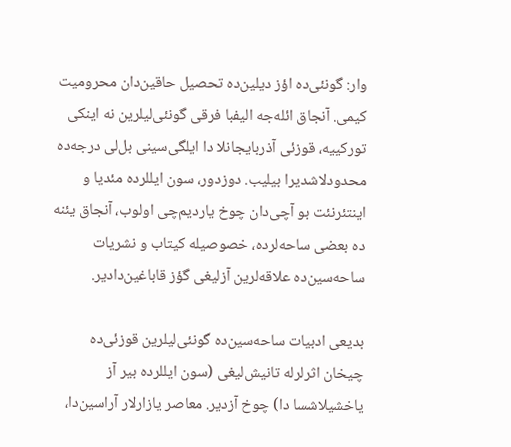وار: گونئی‌ده اؤز دیلین‌ده تحصیل حاقین‌دان محرومیت کیمی. آنجاق ائله‌جه الیفبا فرقی گونئی‌لیلرین نه اینکی تورکییه، قوزئی آذربایجانلا دا ایلگی‌سینی بل‌لی درجه‌ده محدودلاشدیرا بیلیب. دوزدور، سون ایللرده مئدیا و اینتئرنئت بو آچی‌دان چوخ یاردیم‌چی اولوب، آنجاق یئنه ده بعضی ساحه‌لرده، خصوصیله کیتاب و نشریات ساحه‌سین‌ده علاقه‌لرین آزلیغی گؤز قاباغین‌دادیر.

بدیعی ادبیات ساحه‌سین‌ده گونئی‌لیلرین قوزئی‌ده چیخان اثرلرله تانیش‌لیغی (سون ایللرده بیر آز یاخشیلاشسا دا) چوخ آزدیر. معاصر یازارلار آراسین‌دا،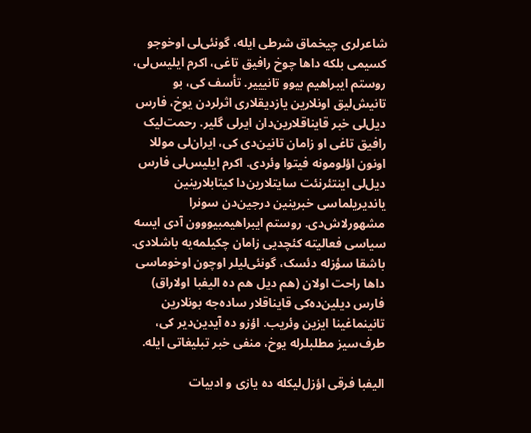شاعرلری چیخماق شرطی ایله، گونئی‌لی اوخوجو کسیمی بلکه داها چوخ رافیق تاغی، اکر‌م ایلیس‌لی، روستم ایبراهیم بیوو تانیییر. تأسف کی، بو تانیش‌لیق اونلارین یازدیقلاری اثرلردن یوخ، فارس دیل‌لی خبر قایناقلارین‌دان ایر‌لی گلیر. رحمت‌لیک رافیق تاغی او زامان تانین‌دی کی، ایران‌لی موللا اونون اؤلومونه فیتوا وئردی. اکرم ایلیس‌لی فارس دیل‌لی اینتئرنئت سایتلارین‌دا کیتابلارینین یاندیریلماسی خبرینین درجین‌دن سونرا مشهورلاش‌دی. روستم ایبراهیمبیووون آدی ایسه سیاسی فعالیته کئچدیی زامان چکیلمه‌یه باشلادی. باشقا سؤزله دئسک، گونئی‌لیلر اوچون اوخوماسی داها راحت اولان (هم دیل هم ده الیفبا اولاراق) فارس دیلین‌ده‌کی قایناقلار ساده‌جه بونلارین تانینماغینا ایزین وئریب. اؤزو ده آیدین‌دیر کی، طرف‌سیز مطلبلرله یوخ، منفی خبر تبلیغاتی ایله.

الیفبا فرقی اؤزل‌لیکله ده یازی و ادبیات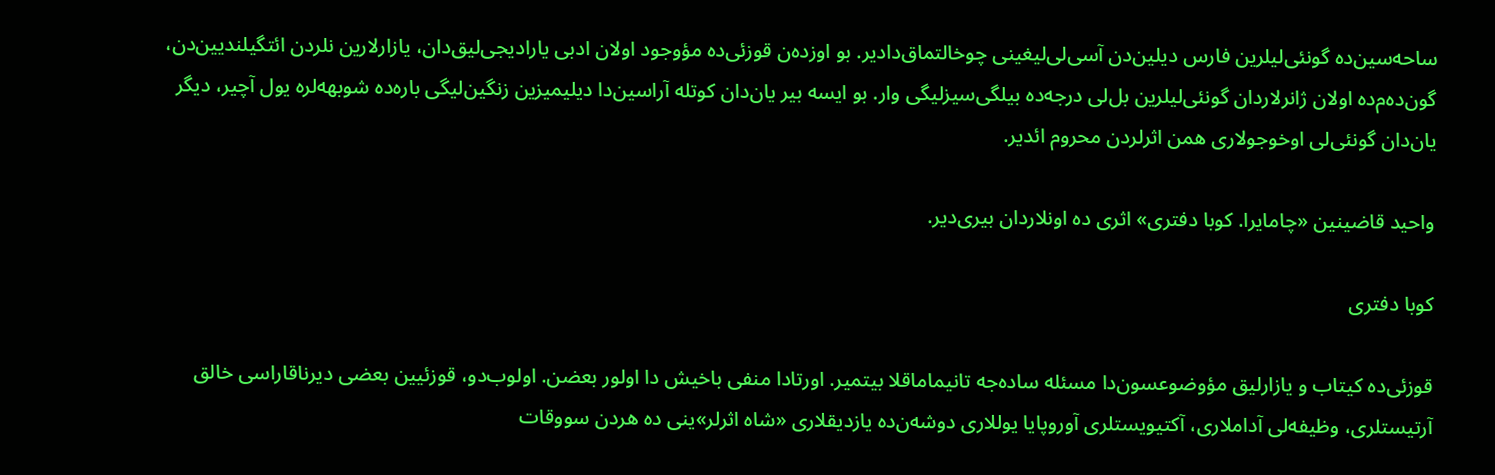ساحه‌سین‌ده گونئی‌لیلرین فارس دیلین‌دن آسی‌لی‌لیغینی چوخالتماق‌دادیر. بو اوزده‌ن قوزئی‌ده مؤوجود اولان ادبی یارادیجی‌لیق‌دان، یازارلارین نلردن ائتگیلندیین‌دن، گون‌ده‌م‌ده اولان ژانرلاردان گونئی‌لیلرین بل‌لی درجه‌ده بیلگی‌سیزلیگی وار. بو ایسه بیر یان‌دان کوتله آراسین‌دا دیلیمیزین زنگین‌لیگی باره‌ده شوبهه‌لره یول آچیر، دیگر یان‌دان گونئی‌لی اوخوجولاری همن اثرلردن محروم ائدیر.

واحید قاضینین «چامایرا. کوبا دفتری» اثری ده اونلاردان بیری‌دیر.

کوبا دفتری

قوزئی‌ده کیتاب و یازارلیق مؤوضوعسون‌دا مسئله ساده‌جه تانیماماقلا بیتمیر. اورتادا منفی باخیش دا اولور بعضن. اولوب‌دو، قوزئیین بعضی دیرناقاراسی خالق آرتیستلری، وظیفه‌لی آداملاری، آکتیویستلری آوروپایا یوللاری دوشه‌ن‌ده یازدیقلاری «شاه اثرلر»ینی ده هردن سووقات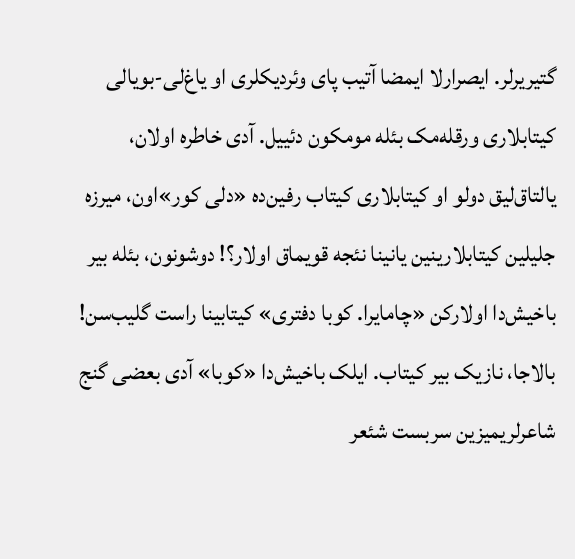گتیریرلر. ایصرارلا ایمضا آتیب پای وئردیکلری او یاغ‌لی-بویالی کیتابلاری ورقله‌مک بئله مومکون دئییل. آدی خاطره اولان، یالتاق‌لیق دولو او کیتابلاری کیتاب رفین‌ده «دلی کور»اون، میرزه جلیلین کیتابلارینین یانینا نئجه قویماق اولار؟! دوشونون، بئله بیر باخیش‌دا اولارکن «چامایرا. کوبا دفتری» کیتابینا راست گلیب‌سن! بالاجا، نازیک بیر کیتاب. ایلک باخیش‌دا «کوبا» آدی بعضی گنج شاعرلریمیزین سربست شئعر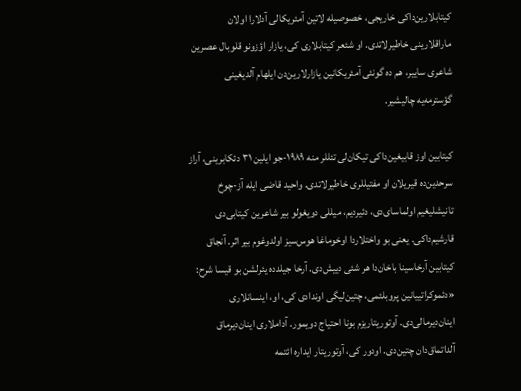کیتابلارین‌داکی خاریجی، خصوصیله لاتین آمئریکالی آدلارا اولان ماراقلارینی خاطیرلاتدی. او شئعر کیتابلاری کی، یازار اؤزونو قلوبال عصرین شاعری ساییر، هم ده گونئی آمئریکانین یازارلارین‌دن ایلهام آلدیغینی گؤسترمه‌یه چالیشیر.

کیتابین اوز قابیغین‌داکی تیکان‌لی تئللر منه ۱۹۸۹-جو ایلین ۳۱ دئکابرینی، آراز سرحدین‌ده قیریلان او مفتیللری خاطیرلاتدی. واحید قاضی ایله آز-چوخ تانیشلیغیم اولماسای‌دی، دئیردیم، میللی دویغولو بیر شاعرین کیتابی‌دی قارشیم‌داکی. یعنی بو واختلاردا اوخوماغا هوس‌سیز اولدوغوم بیر اثر. آنجاق کیتابین آرخاسینا باخان‌دا هر شئی دییش‌دی. آرخا جیلدده یئرلشن بو قیسا شرح: «دئموکراتییانین پروبلئمی، چتین‌لیگی اوندادی کی، او، اینسانلاری اینان‌دیرمالی‌دی. آوتوریتاریزم بونا احتیاج دویمور. آداملاری اینان‌دیرماق آلداتماق‌دان چتین‌دی. اودور کی، آوتوریتار ایداره ائتمه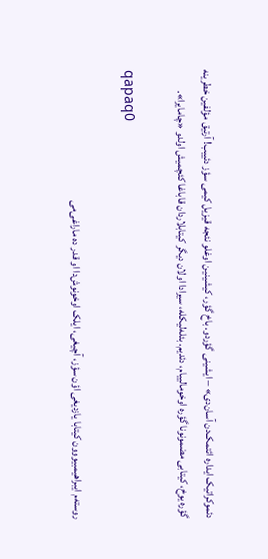دئموکراتیک ایداره ائتمک‌دن آسان‌دی» – ایشینی گؤردو. باخ گؤر، کیشینین اوغلو نئجه قیزیل کیمی سؤز دئییب! آرتیق مؤلفین خطرینه گؤره یوخ، کیتابی مضمونونا گؤره اوخومالییام، دئدیم. بئله‌لیکله، سیرادا اولان دیگر کیتابلاردان قاباغا کئچمیش اولدو «چامایرا».

qapaq0

روسته‌م ایبراهیمبیووون کیتابا یازدیغی اؤن سؤز، آچیغی، ایلک اوخونوش‌دا او قدر ده ماراغی‌می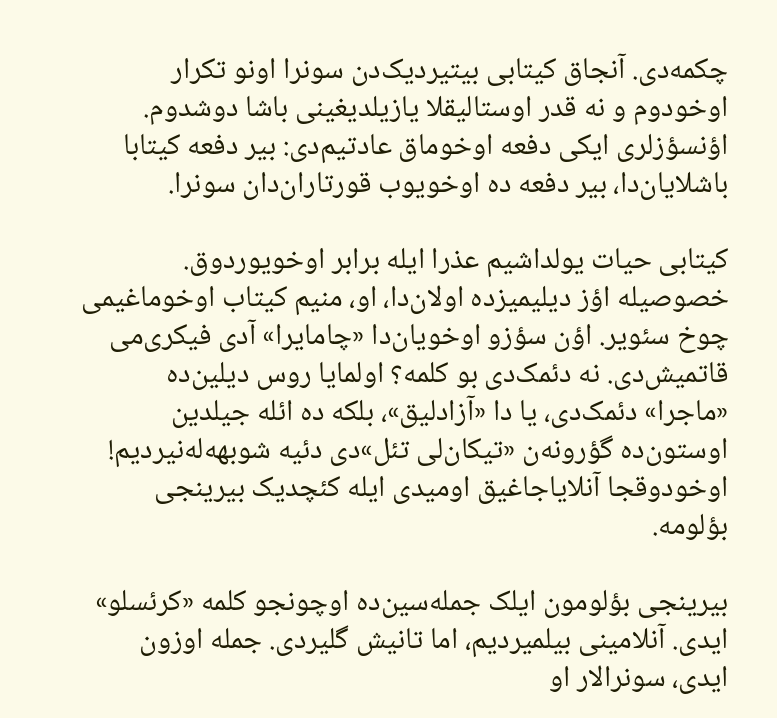چکمه‌دی. آنجاق کیتابی بیتیردیک‌دن سونرا اونو تکرار اوخودوم و نه قدر اوستالیقلا یازیلدیغینی باشا دوشدوم. اؤنسؤزلری ایکی دفعه اوخوماق عادتیم‌دی: بیر دفعه کیتابا باشلایان‌دا، بیر دفعه ده اوخویوب قورتاران‌دان سونرا.

کیتابی حیات یولداشیم عذرا ایله برابر اوخویوردوق. خصوصیله اؤز دیلیمیزده اولان‌دا، او، منیم کیتاب اوخوماغیمی چوخ سئویر. اؤن سؤزو اوخویان‌دا «چامایرا» آدی فیکری‌می قاتمیش‌دی. نه دئمک‌دی بو کلمه؟ اولمایا روس دیلین‌ده «ماجرا» دئمک‌دی، یا دا «آزادلیق»، بلکه ده ائله جیلدین اوستون‌ده گؤرونه‌ن «تیکان‌لی تئل»دی دئیه شوبهه‌له‌نیردیم! اوخودوقجا آنلایاجاغیق اومیدی ایله کئچدیک بیرینجی بؤلومه.

بیرینجی بؤلومون ایلک جمله‌سین‌ده اوچونجو کلمه «کرئسلو» ایدی. آنلامینی بیلمیردیم، اما تانیش گلیردی. جمله اوزون ایدی، سونرالار او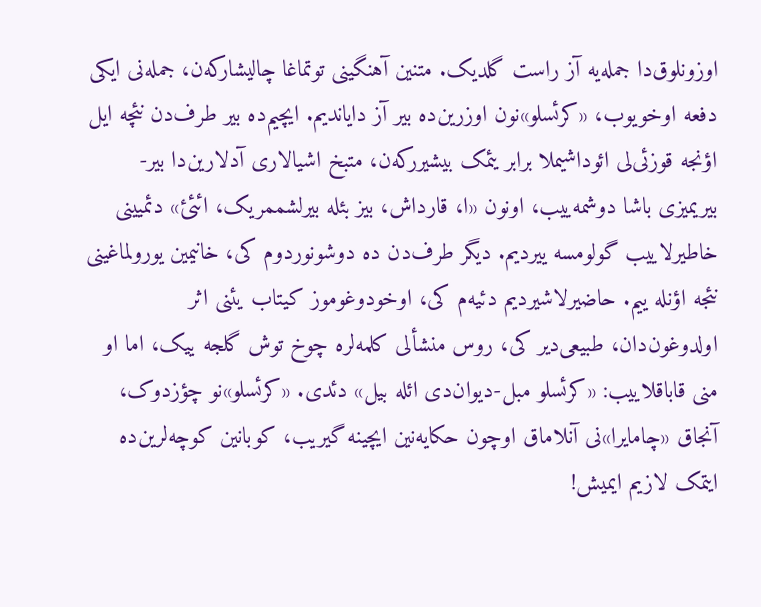اوزونلوق‌دا جمله‌یه آز راست گلدیک. متنین آهنگینی توتماغا چالیشارکه‌ن، جمله‌نی ایکی دفعه اوخویوب، «کرئسلو»نون اوزرین‌ده بیر آز دایاندیم. ایچیم‌ده بیر طرف‌دن نئچه ایل اؤنجه قوزئی‌لی ائوداشیملا برابر یئمک بیشیررکه‌ن، متبخ اشیالاری آدلارین‌دا بیر-بیریمیزی باشا دوشمه‌ییب، اونون «ا، قارداش، بیز بئله بیرلشممریک، ائئئ» دئمیینی خاطیرلاییب گولومسه ییردیم. دیگر طرف‌دن ده دوشونوردوم کی، خانیمین یورولماغینی نئجه اؤنله ییم. حاضیرلاشیردیم دئیه‌م کی، اوخودوغوموز کیتاب یئنی اثر اولدوغون‌دان، طبیعی‌دیر کی، روس منشأ‌لی کلمه‌لره چوخ توش گلجه ییک، اما او منی قاباقلاییب: «کرئسلو مبل-دیوان‌دی ائله بیل» دئدی. «کرئسلو»نو چؤزدوک، آنجاق «چامایرا»نی آنلاماق اوچون حکایه‌نین ایچینه گیریب، کوبانین کوچه‌لرین‌ده ایتمک لازیم ایمیش!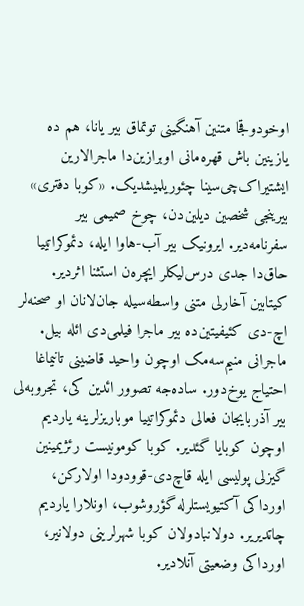اوخودوقجا متنین آهنگینی توتماق بیر یانا، هم ده یازینین باش قهره‌مانی اوبرازین‌دا ماجرالارین ایشتیراک‌چی‌سینا چئوریلمیشدیک. «کوبا دفتری» بیرینجی شخصین دیلین‌دن، چوخ صمیمی بیر سفرنامه‌دیر. ایرونیک بیر آب-هاوا ایله، دئموکراتییا حاق‌دا جدی درس‌لیکلر ایچره‌ن استثنا اثردیر. کیتابین آخارلی متنی واسطه‌سیله جان‌لانان او صحنه‌لر اچ-دی کئیفیتین‌ده بیر ماجرا فیلمی‌دی ائله بیل. ماجرانی منیم‌سه‌مک اوچون واحید قاضینی تانیماغا احتیاج یوخ‌دور. ساده‌جه تصوور ائدین کی، تجروبه‌لی بیر آذربایجان فعالی دئموکراتییا موباریزلرینه یاردیم اوچون کوبایا گئدیر. کوبا کومونیست رئژیمینین گیزلی پولیسی ایله قاچ‌دی-قوودودا اولارکن، اورداکی آکتیویستلرله گؤروشوب، اونلارا یاردیم چاتدیریر. دولانبادولان کوبا شهرلرینی دولانیر، اورداکی وضعیتی آنلادیر.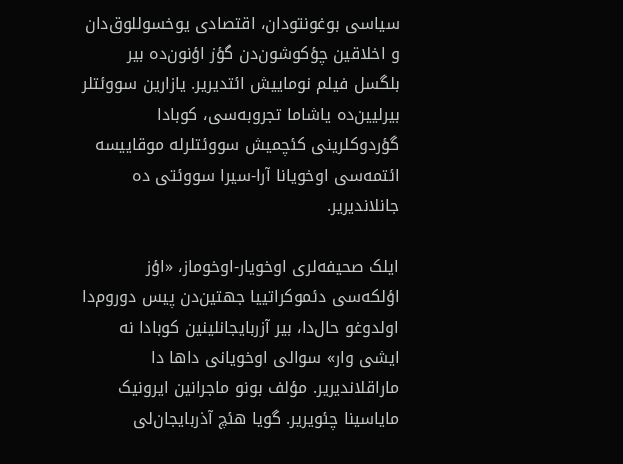سیاسی بوغونتودان، اقتصادی یوخسوللوق‌دان و اخلاقین چؤکوشون‌دن گؤز اؤنون‌ده بیر بلگسل فیلم نوماییش ائتدیریر. یازارین سووئتلر بیرلیین‌ده یاشاما تجروبه‌سی، کوبادا گؤردوکلرینی کئچمیش سووئتلرله موقاییسه ائتمه‌سی اوخویانا آرا-سیرا سووئتی ده جانلاندیریر.

ایلک صحیفه‌لری اوخویار-اوخوماز، «اؤز اؤلکه‌سی دئموکراتییا جهتین‌دن پیس دوروم‌دا اولدوغو حال‌دا، بیر آزربایجانلینین کوبادا نه ایشی وار» سوالی اوخویانی داها دا ماراقلاندیریر. مؤلف بونو ماجرانین ایرونیک مایاسینا چئویریر. گویا هئچ آذربایجان‌لی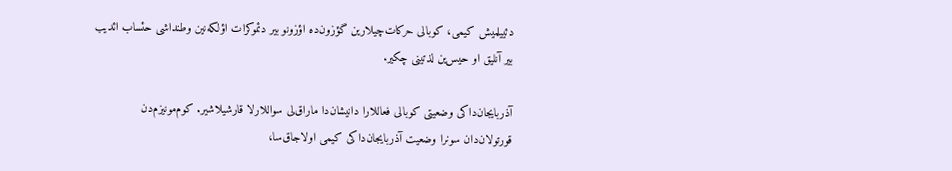دئییلمیش کیمی، کوبالی حرکات‌چیلارین گؤزون‌ده اؤزونو بیر دئموکرات اؤلکه‌نین وطنداشی حئساب ائدیب بیر آنلیق او حیس‌ین لذتینی چکیر.

آذربایجان‌داکی وضعیتی کوبالی فعاللارا دانیشان‌دا ماراق‌لی سواللارلا قارشیلاشیر. کوم‌مونیزم‌دن قورتولان‌دان سونرا وضعیت آذربایجان‌داکی کیمی اولاجاق‌سا،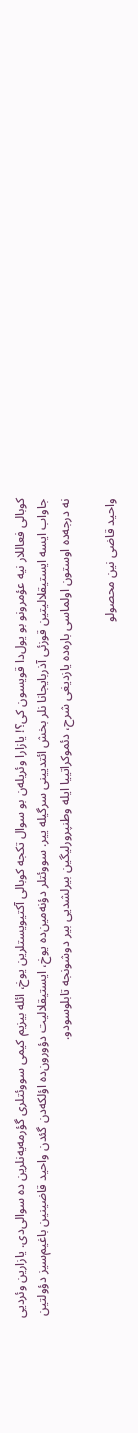کوبالی فعاللار نیه عؤمرونو بو یول‌دا قویسون کی؟! یازارا وئریله‌ن بو سوال تکجه کوبالی آکتیویستلرین یوخ، ائله بیزیم کیمی سووئتلری گؤرمه‌یه‌نلرین ده سوالی‌دی. یازارین وئردیی جاواب ایسه ایستیقلالیتین قوزئی آذربایجانا نلر بخش ائتدیینی سرگیله ییر. سووئتلر دؤنه‌مین‌ده یوخ، ایستیقلالیت دؤورون‌ده اؤلکه‌دن گئدن واحید قاضینین باغیم‌سیز دؤولتین نه درجه‌ده اوستون اولماسی باره‌ده یازدیغی شرح، دئموکراتییا ایله وطنپرورلیگین بیرلشدیی بیر دوشونجه تابلوسودو.

واحید قاضی نین محصولو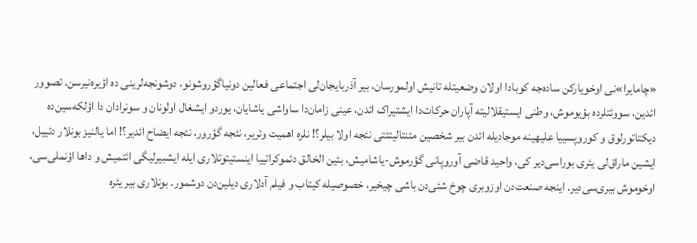«چامایرا»نی اوخویارکن ساده‌جه کوبادا اولان وضعیتله تانیش اولمورسان، بیر آذربایجان‌لی اجتماعی فعالین دونیاگؤروشونو، دوشونجه‌لرینی ده اؤیره‌نیرسن. تصوور ائدین، سووئتلرده بؤیوموش، وطنی ایستیقلالیته آپاران حرکات‌دا ایشتیراک ائد‌ن، عینی زامان‌دا ساواشی یاشایان، یوردو ایشغال اولونان و سونرادان دا اؤلکه‌سین‌ده دیکتاتورلوق و کوروپسییا علیهینه موجادیله ائد‌ن بیر شخصین مئنتالیتئتی نئجه اولا بیلر؟! نلره اهمیت وئریر، نئجه گؤرور، نئجه ایضاح ائدیر؟! اما یالنیز بونلار دئییل، ایشین ماراق‌لی یئری بوراسی‌دیر کی، واحید قاضی آوروپانی گؤرموش-یاشامیش، بئین الخالق دئموکراتییا اینستیتوتلاری ایله ایشبیرلیگی ائتمیش و داها اؤنملی‌سی، اوخوموش بیری‌سی‌دیر. اینجه صنعت‌دن اوزوبری چوخ شئی‌دن باشی چیخیر، خصوصیله کیتاب و فیلم آدلاری دیلین‌دن دوشمور. بونلاری بیر یئره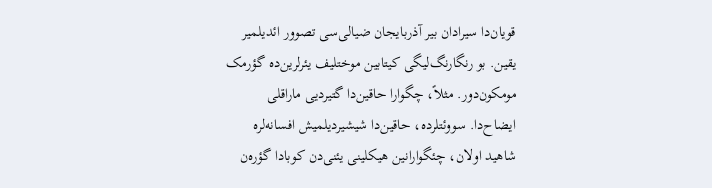قویان‌دا سیرادان بیر آذربایجان ضیالی‌سی تصوور ائدیلمیر یقین. بو رنگارنگ‌لیگی کیتابین موختلیف یئرلرین‌ده گؤرمک مومکون‌دور. مثلاً، چگوارا حاقین‌دا گتیردیی ماراقلی ایضاح‌دا. سووئتلرده، حاقین‌دا شیشیردیلمیش افسانه‌لره شاهید اولان، چئگوارانین هیکلینی یئنی‌دن کوبادا گؤره‌ن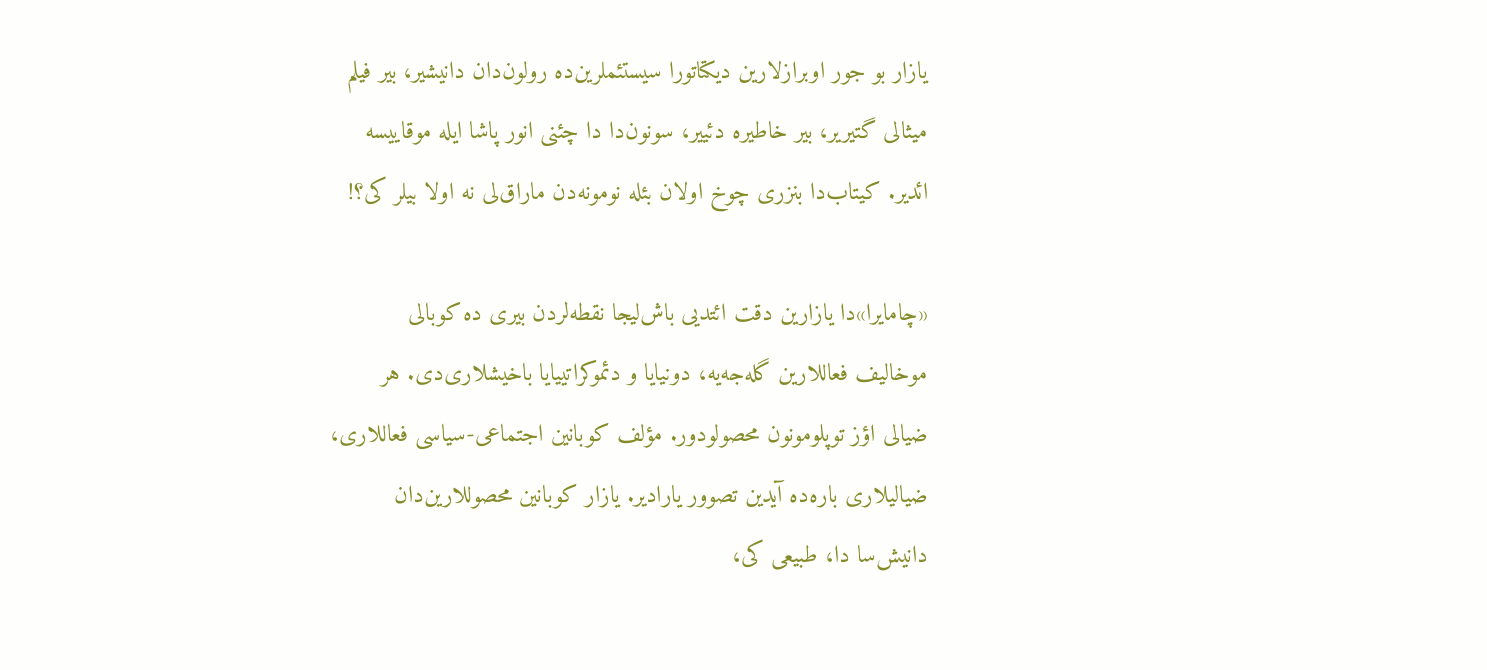یازار بو جور اوبرازلارین دیکتاتورا سیستئملرین‌ده رولون‌دان دانیشیر، بیر فیلم میثالی گتیریر، بیر خاطیره دئییر، سونون‌دا دا چئنی انور پاشا ایله موقاییسه ائدیر. کیتاب‌دا بنزری چوخ اولان بئله نومونه‌دن ماراق‌لی نه اولا بیلر کی؟!

«چامایرا»دا یازارین دقت ائتدیی باش‌لیجا نقطه‌لردن بیری ده کوبالی موخالیف فعاللارین گله‌جه‌یه، دونیایا و دئموکراتییایا باخیشلاری‌دی. هر ضیالی اؤز توپلومونون محصولودور. مؤلف کوبانین اجتماعی-سیاسی فعاللاری، ضیالیلاری باره‌ده آیدین تصوور یارادیر. یازار کوبانین محصوللارین‌دان دانیش‌سا دا، طبیعی کی،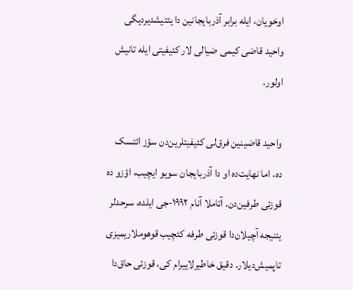اوخویان، ایله برابر آذربایجانین دا یئتیشدیردیگی واحید قاضی کیمی ضیالی لار کئیفیتی ایله تانیش اولور.

واحید قاضینین فرق‌لی کئیفیتلرین‌دن سؤز ائتسک ده، اما نهایت‌ده او دا آذربایجان سویو ایچیب، اؤزو ده قوزئی طرفین‌دن. آتاملا آنام ۱۹۹۲-جی ایلده، سرحدلر یئنیجه آچیلان‌دا قوزئی طرفه کئچیب قوهوملاریمیزی تاپمیش‌دیلار. دقیق خاطیرلاییرام کی، قوزئی حاق‌دا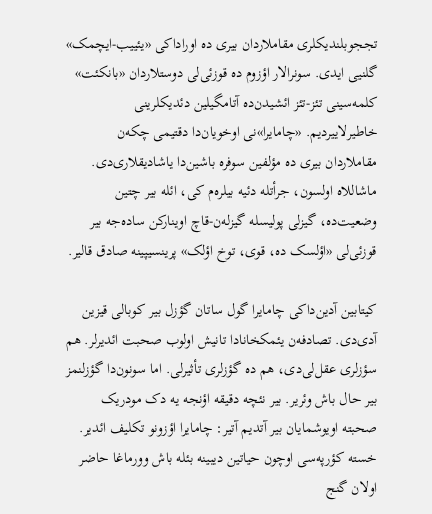تججوبلندیکلری مقاملاردان بیری ده اوراداکی «یئییب-ایچمک» گلنیی ایدی. سونرالار اؤزوم ده قوزئی‌لی دوستلاردان «بانکئت» کلمه‌سینی تئز-تئز ائشیدن‌ده آتامگیلین دئدیکلرینی خاطیرلاییردیم. «چامایرا»نی اوخویان‌دا دقتیمی چکه‌ن مقاملاردان بیری ده مؤلفین سوفره باشین‌دا یاشادیقلاری‌دی. ماشاللاه اولسون، جرأتله دئیه بیلره‌م کی، ائله بیر چتین وضعیت‌ده، گیزلی پولیسله گیزله‌ن-قاچ اوینارکن ساده‌جه بیر قوزئی‌لی «اؤلسک ده، قوی، توخ اؤلک» پرینسیپینه صادق قالیر.

کیتابین آدین‌داکی چامایرا گول ساتان گؤزل بیر کوبالی قیزین آدی‌دی. تصادفه‌ن یئمکخانادا تانیش اولوب صحبت ائدیرلر. هم سؤزلری عقل‌لی‌دی، هم ده گؤزلری تأثیرلی. اما سونون‌دا گؤزلنمز بیر حال باش وئریر. بیر نئچه دقیقه اؤنجه یه دک مودریک صحبته اویوشمایان بیر آتدیم آتیر: چامایرا اؤزونو تکلیف ائدیر. خسته کؤرپه‌سی اوچون حیاتین دیبینه بئله باش وورماغا حاضر اولان گنج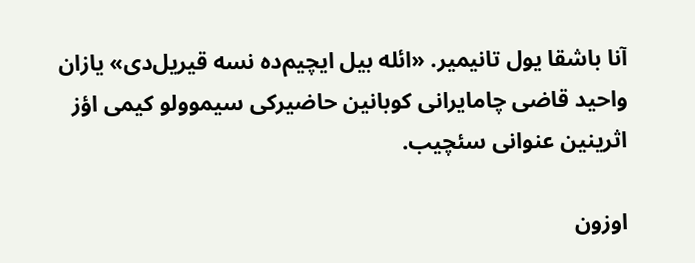آنا باشقا یول تانیمیر. «ائله بیل ایچیم‌ده نسه قیریل‌دی» یازان واحید قاضی چامایرانی کوبانین حاضیرکی سیموولو کیمی اؤز اثرینین عنوانی سئچیب.

اوزون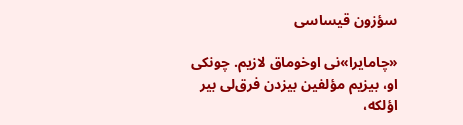سؤزون قیساسی

«چامایرا»نی اوخوماق لازیم. چونکی او، بیزیم مؤلفین بیزدن فرق‌لی بیر اؤلکه،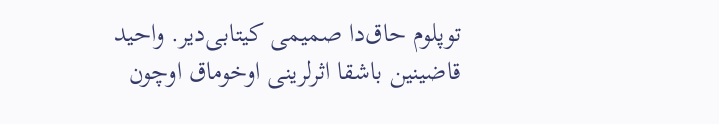توپلوم حاق‌دا صمیمی کیتابی‌دیر. واحید قاضینین باشقا اثرلرینی اوخوماق اوچون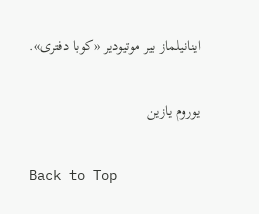اینانیلماز بیر موتیودیر «کوبا دفتری».

یوروم یازین

Back to Top